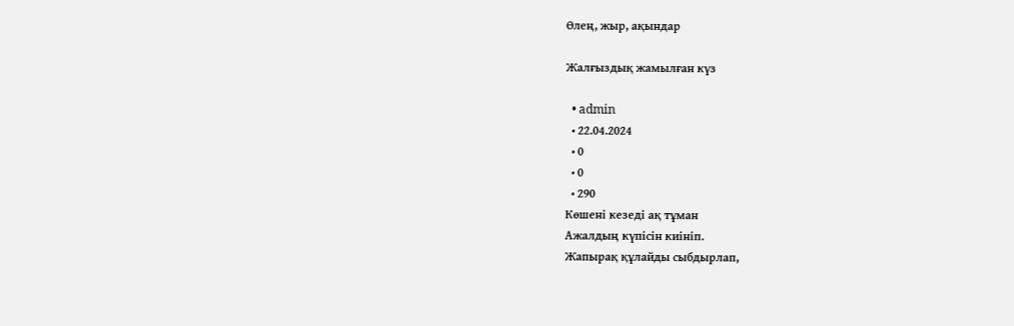Өлең, жыр, ақындар

Жалғыздық жамылған күз

  • admin
  • 22.04.2024
  • 0
  • 0
  • 290
Көшені кезеді ақ тұман
Ажалдың күпісін киініп.
Жапырақ құлайды сыбдырлап,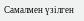Самалмен үзілген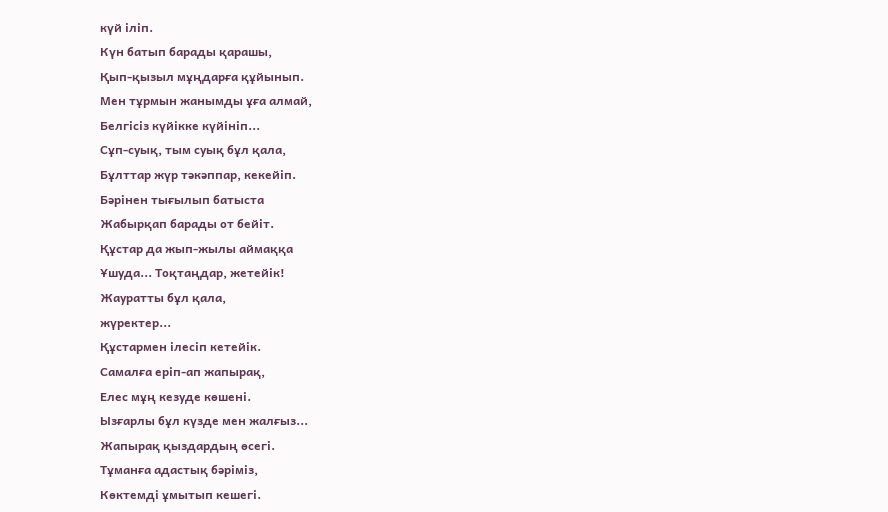күй іліп.
Күн батып барады қарашы,
Қып-қызыл мұңдарға құйынып.
Мен тұрмын жанымды ұға алмай,
Белгісіз күйікке күйініп...
Сұп-суық, тым суық бұл қала,
Бұлттар жүр тәкәппар, кекейіп.
Бәрінен тығылып батыста
Жабырқап барады от бейіт.
Құстар да жып-жылы аймаққа
Ұшуда... Тоқтаңдар, жетейік!
Жауратты бұл қала,
жүректер...
Құстармен ілесіп кетейік.
Самалға еріп-ап жапырақ,
Елес мұң кезуде көшені.
Ызғарлы бұл күзде мен жалғыз...
Жапырақ қыздардың өсегі.
Тұманға адастық бәріміз,
Көктемді ұмытып кешегі.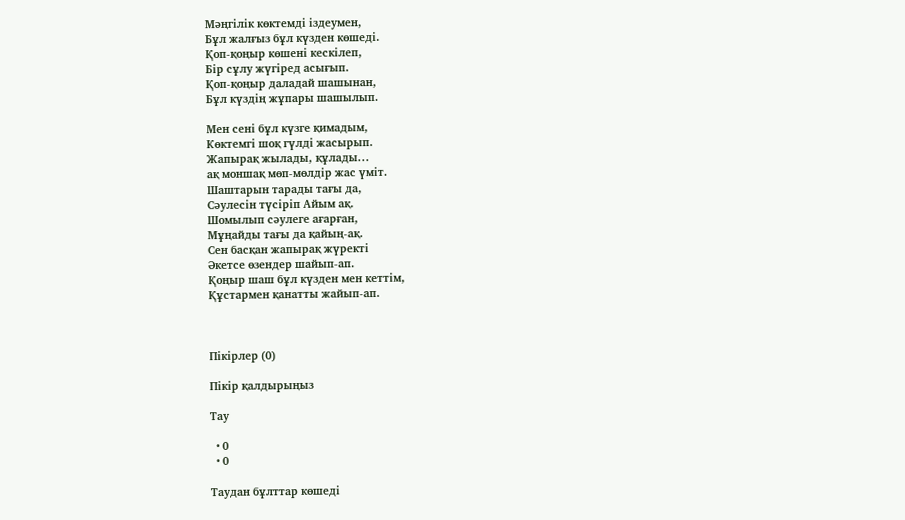Мәңгілік көктемді іздеумен,
Бұл жалғыз бұл күзден көшеді.
Қоп-қоңыр көшені кескілеп,
Бір сұлу жүгіред асығып.
Қоп-қоңыр даладай шашынан,
Бұл күздің жұпары шашылып.

Мен сені бұл күзге қимадым,
Көктемгі шоқ гүлді жасырып.
Жапырақ жылады, құлады...
ақ моншақ мөп-мөлдір жас үміт.
Шаштарын тарады тағы да,
Сәулесін түсіріп Айым ақ.
Шомылып сәулеге ағарған,
Мұңайды тағы да қайың-ақ.
Сен басқан жапырақ жүректі
Әкетсе өзендер шайып-ап.
Қоңыр шаш бұл күзден мен кеттім,
Құстармен қанатты жайып-ап.



Пікірлер (0)

Пікір қалдырыңыз

Тау

  • 0
  • 0

Таудан бұлттар көшеді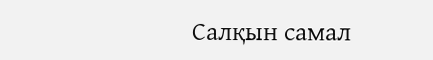Салқын самал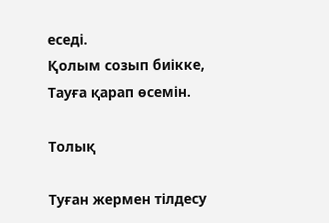еседі.
Қолым созып биікке,
Тауға қарап өсемін.

Толық

Туған жермен тілдесу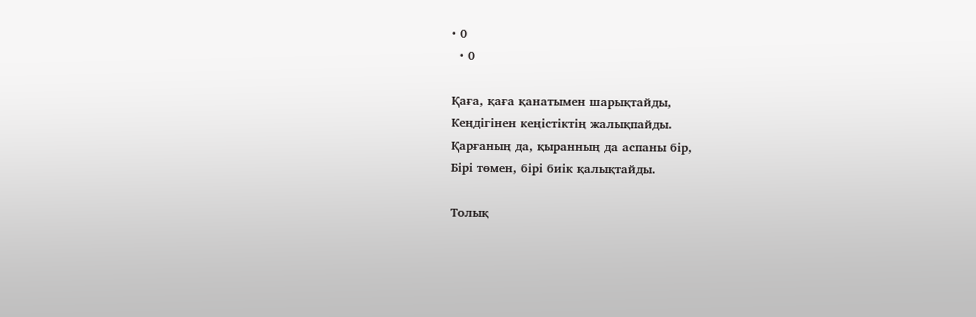• 0
  • 0

Қаға, қаға қанатымен шарықтайды,
Кеңдігінен кеңістіктің жалықпайды.
Қарғаның да, қыранның да аспаны бір,
Бірі төмен, бірі биік қалықтайды.

Толық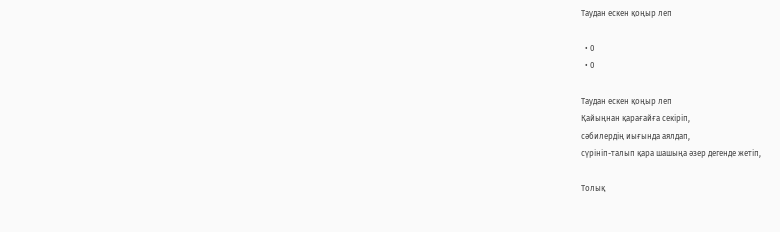Таудан ескен қоңыр леп

  • 0
  • 0

Таудан ескен қоңыр леп
Қайыңнан қарағайға секіріп,
сәбилердің иығында аялдап,
сүрініп-талып қара шашыңа әзер дегенде жетіп,

Толық